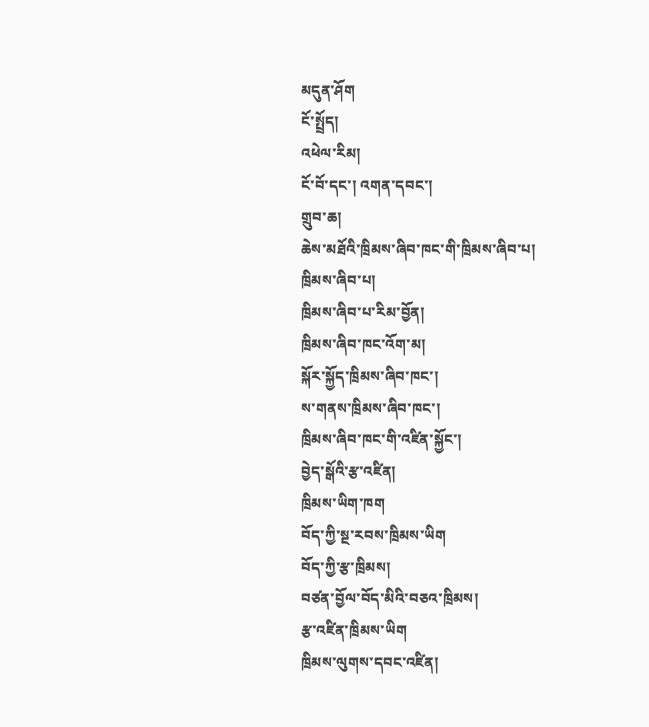མདུན་ཤོག
ངོ་སྤྲོད།
འཕེལ་རིམ།
ངོ་བོ་དང་། འགན་དབང་།
གྲུབ་ཆ།
ཆེས་མཐོའི་ཁྲིམས་ཞིབ་ཁང་གི་ཁྲིམས་ཞིབ་པ།
ཁྲིམས་ཞིབ་པ།
ཁྲིམས་ཞིབ་པ་རིམ་བྱོན།
ཁྲིམས་ཞིབ་ཁང་འོག་མ།
སྐོར་སྐྱོད་ཁྲིམས་ཞིབ་ཁང་།
ས་གནས་ཁྲིམས་ཞིབ་ཁང་།
ཁྲིམས་ཞིབ་ཁང་གི་འཛིན་སྐྱོང་།
བྱེད་སྒོའི་རྩ་འཛིན།
ཁྲིམས་ཡིག་ཁག
བོད་ཀྱི་སྔ་རབས་ཁྲིམས་ཡིག
བོད་ཀྱི་རྩ་ཁྲིམས།
བཙན་བྱོལ་བོད་མིའི་བཅའ་ཁྲིམས།
རྩ་འཛིན་ཁྲིམས་ཡིག
ཁྲིམས་ལུགས་དབང་འཛིན།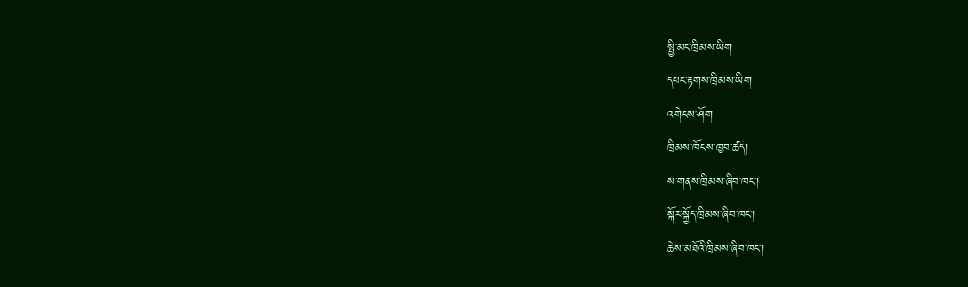སྤྱི་མང་ཁྲིམས་ཡིག
དཔང་རྟགས་ཁྲིམས་ཡིག
འགེངས་ཤོག
ཁྲིམས་ཁོངས་ཁྱབ་ཚད།
ས་གནས་ཁྲིམས་ཞིབ་ཁང་།
སྐོར་སྐྱོད་ཁྲིམས་ཞིབ་ཁང་།
ཆེས་མཐོའི་ཁྲིམས་ཞིབ་ཁང་།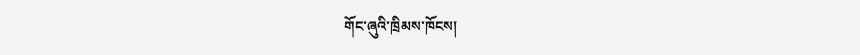གོང་ཞུའི་ཁྲིམས་ཁོངས།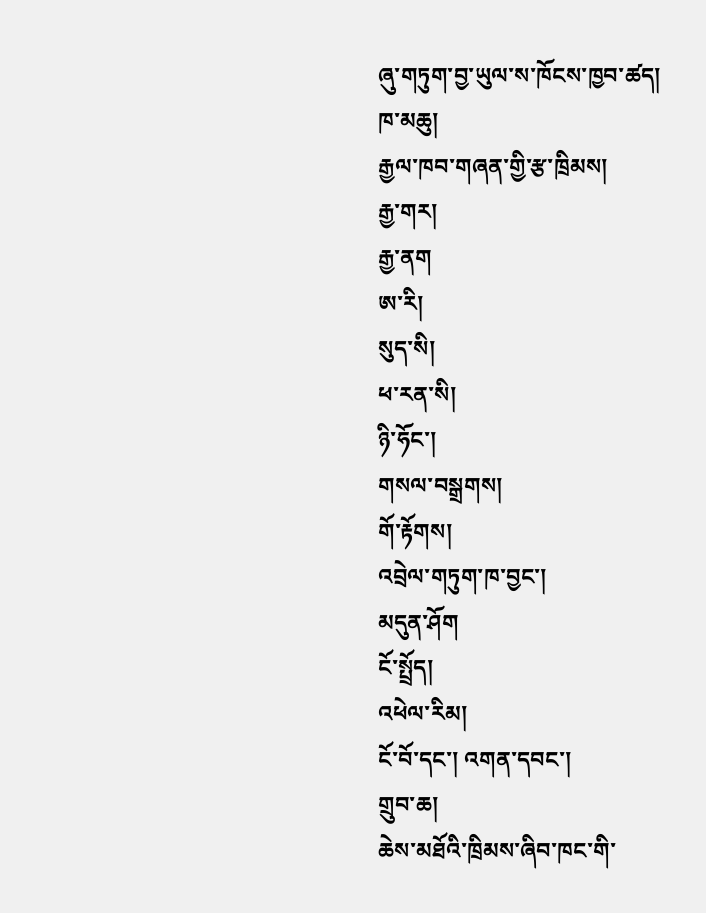ཞུ་གཏུག་བྱ་ཡུལ་ས་ཁོངས་ཁྱབ་ཚད།
ཁ་མཆུ།
རྒྱལ་ཁབ་གཞན་གྱི་རྩ་ཁྲིམས།
རྒྱ་གར།
རྒྱ་ནག
ཨ་རི།
སུད་སི།
ཕ་རན་སི།
ཉི་ཧོང་།
གསལ་བསྒྲགས།
གོ་རྟོགས།
འབྲེལ་གཏུག་ཁ་བྱང་།
མདུན་ཤོག
ངོ་སྤྲོད།
འཕེལ་རིམ།
ངོ་བོ་དང་། འགན་དབང་།
གྲུབ་ཆ།
ཆེས་མཐོའི་ཁྲིམས་ཞིབ་ཁང་གི་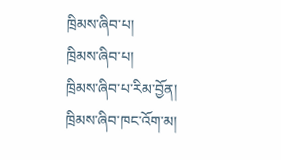ཁྲིམས་ཞིབ་པ།
ཁྲིམས་ཞིབ་པ།
ཁྲིམས་ཞིབ་པ་རིམ་བྱོན།
ཁྲིམས་ཞིབ་ཁང་འོག་མ།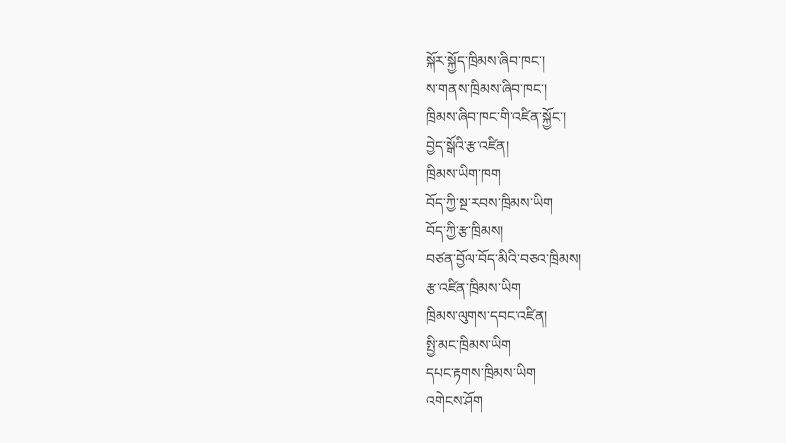སྐོར་སྐྱོད་ཁྲིམས་ཞིབ་ཁང་།
ས་གནས་ཁྲིམས་ཞིབ་ཁང་།
ཁྲིམས་ཞིབ་ཁང་གི་འཛིན་སྐྱོང་།
བྱེད་སྒོའི་རྩ་འཛིན།
ཁྲིམས་ཡིག་ཁག
བོད་ཀྱི་སྔ་རབས་ཁྲིམས་ཡིག
བོད་ཀྱི་རྩ་ཁྲིམས།
བཙན་བྱོལ་བོད་མིའི་བཅའ་ཁྲིམས།
རྩ་འཛིན་ཁྲིམས་ཡིག
ཁྲིམས་ལུགས་དབང་འཛིན།
སྤྱི་མང་ཁྲིམས་ཡིག
དཔང་རྟགས་ཁྲིམས་ཡིག
འགེངས་ཤོག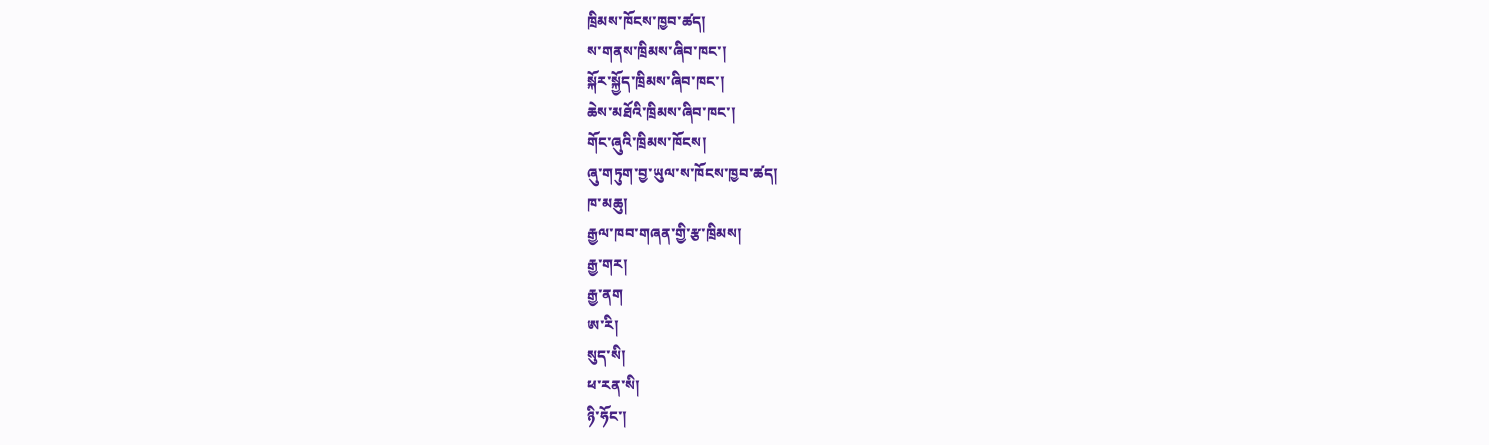ཁྲིམས་ཁོངས་ཁྱབ་ཚད།
ས་གནས་ཁྲིམས་ཞིབ་ཁང་།
སྐོར་སྐྱོད་ཁྲིམས་ཞིབ་ཁང་།
ཆེས་མཐོའི་ཁྲིམས་ཞིབ་ཁང་།
གོང་ཞུའི་ཁྲིམས་ཁོངས།
ཞུ་གཏུག་བྱ་ཡུལ་ས་ཁོངས་ཁྱབ་ཚད།
ཁ་མཆུ།
རྒྱལ་ཁབ་གཞན་གྱི་རྩ་ཁྲིམས།
རྒྱ་གར།
རྒྱ་ནག
ཨ་རི།
སུད་སི།
ཕ་རན་སི།
ཉི་ཧོང་།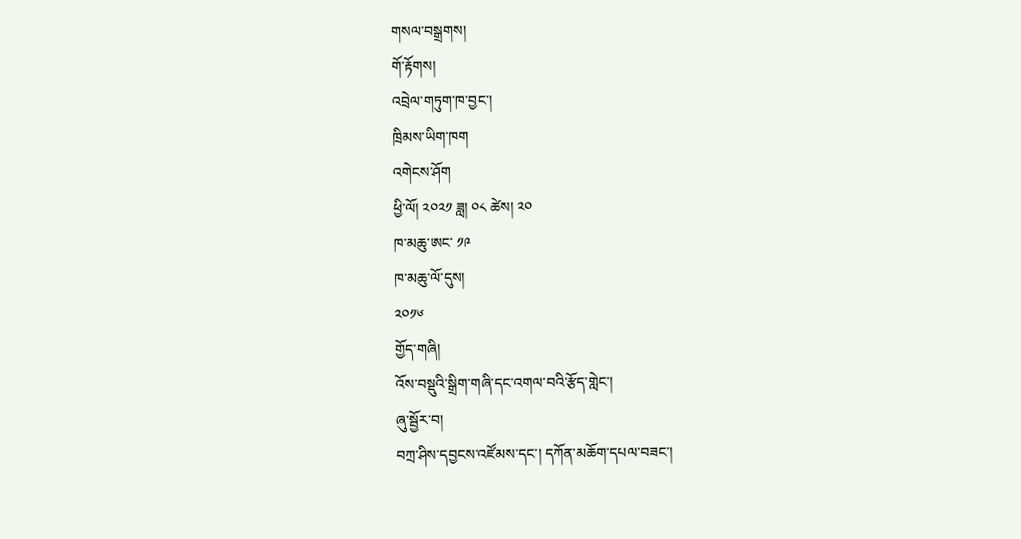གསལ་བསྒྲགས།
གོ་རྟོགས།
འབྲེལ་གཏུག་ཁ་བྱང་།
ཁྲིམས་ཡིག་ཁག
འགེངས་ཤོག
ཕྱི་ལོ། ༢༠༢༡ ཟླ། ༠༨ ཚེས། ༢༠
ཁ་མཆུ་ཨང་ ༡༩
ཁ་མཆུ་ལོ་དུས།
༢༠༡༦
གྱོད་གཞི།
འོས་བསྡུའི་སྒྲིག་གཞི་དང་འགལ་བའི་རྩོད་གླེང་།
ཞུ་སྦྱོར་བ།
བཀྲ་ཤིས་དབྱངས་འཛོམས་དང་། དཀོན་མཆོག་དཔལ་བཟང་།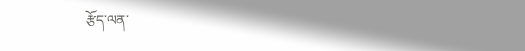རྩོད་ལན་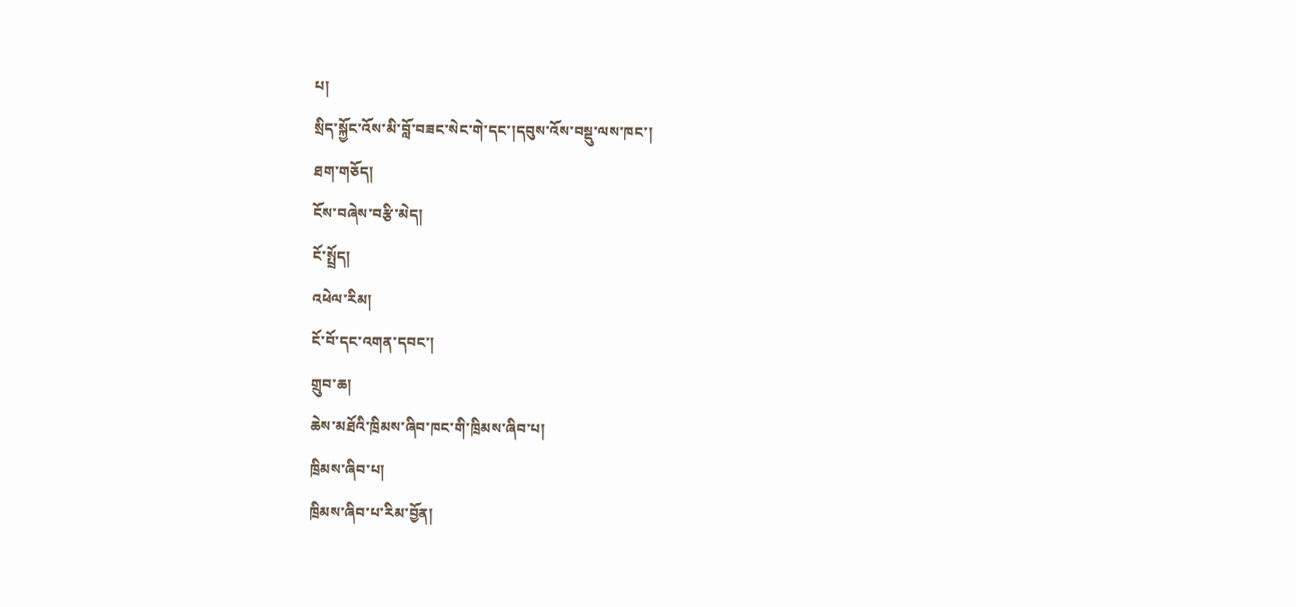པ།
སྲིད་སྐྱོང་འོས་མི་བློ་བཟང་སེང་གེ་དང་།དབུས་འོས་བསྡུ་ལས་ཁང་།
ཐག་གཅོད།
ངོས་བཞེས་བརྩི་མེད།
ངོ་སྤྲོད།
འཕེལ་རིམ།
ངོ་བོ་དང་འགན་དབང་།
གྲུབ་ཆ།
ཆེས་མཐོའི་ཁྲིམས་ཞིབ་ཁང་གི་ཁྲིམས་ཞིབ་པ།
ཁྲིམས་ཞིབ་པ།
ཁྲིམས་ཞིབ་པ་རིམ་བྱོན།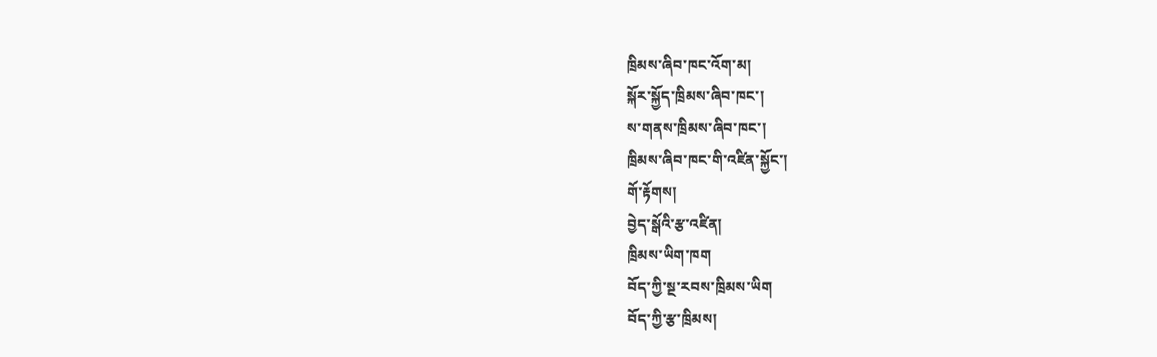ཁྲིམས་ཞིབ་ཁང་འོག་མ།
སྐོར་སྐྱོད་ཁྲིམས་ཞིབ་ཁང་།
ས་གནས་ཁྲིམས་ཞིབ་ཁང་།
ཁྲིམས་ཞིབ་ཁང་གི་འཛིན་སྐྱོང་།
གོ་རྟོགས།
བྱེད་སྒོའི་རྩ་འཛིན།
ཁྲིམས་ཡིག་ཁག
བོད་ཀྱི་སྔ་རབས་ཁྲིམས་ཡིག
བོད་ཀྱི་རྩ་ཁྲིམས།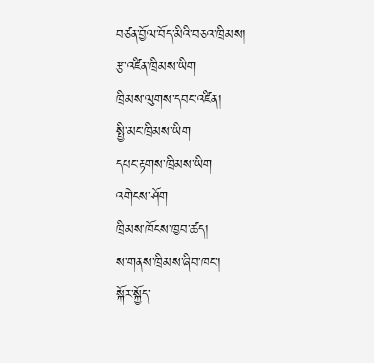བཙན་བྱོལ་བོད་མིའི་བཅའ་ཁྲིམས།
རྩ་འཛིན་ཁྲིམས་ཡིག
ཁྲིམས་ལུགས་དབང་འཛིན།
སྤྱི་མང་ཁྲིམས་ཡིག
དཔང་རྟགས་ཁྲིམས་ཡིག
འགེངས་ཤོག
ཁྲིམས་ཁོངས་ཁྱབ་ཚད།
ས་གནས་ཁྲིམས་ཞིབ་ཁང་།
སྐོར་སྐྱོད་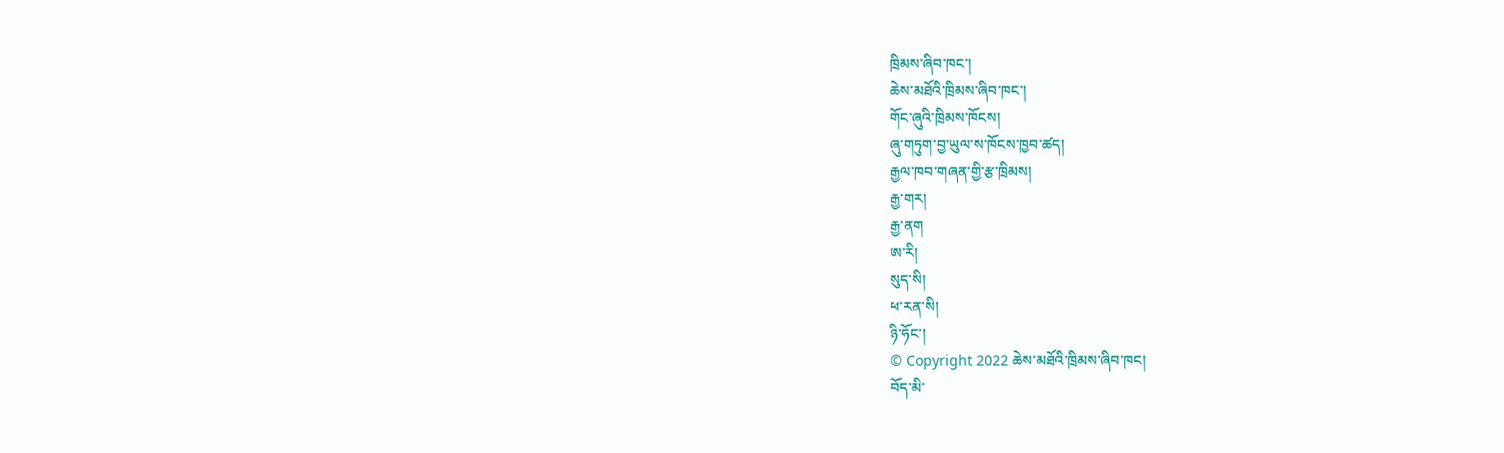ཁྲིམས་ཞིབ་ཁང་།
ཆེས་མཐོའི་ཁྲིམས་ཞིབ་ཁང་།
གོང་ཞུའི་ཁྲིམས་ཁོངས།
ཞུ་གཏུག་བྱ་ཡུལ་ས་ཁོངས་ཁྱབ་ཚད།
རྒྱལ་ཁབ་གཞན་གྱི་རྩ་ཁྲིམས།
རྒྱ་གར།
རྒྱ་ནག
ཨ་རི།
སུད་སི།
ཕ་རན་སི།
ཉི་ཧོང་།
© Copyright 2022 ཆེས་མཐོའི་ཁྲིམས་ཞིབ་ཁང།
བོད་མི་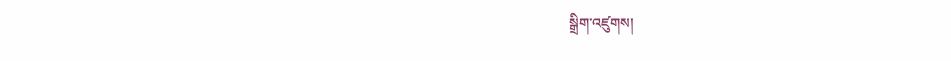སྒྲིག་འཛུགས།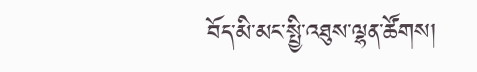བོད་མི་མང་སྤྱི་འཐུས་ལྷན་ཚོགས།